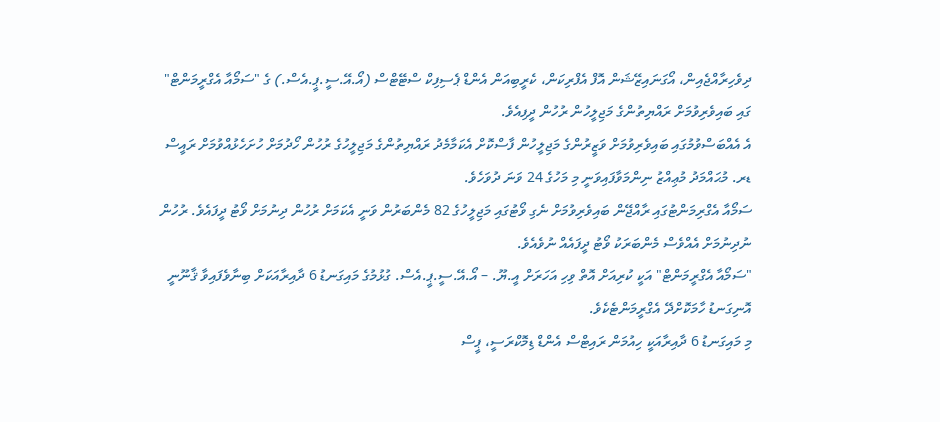ދިވެހިރާއްޖެއިން، އޯގަނައިޒޭޝަން އޮފް އެފްރިކަން، ކެރީބިއަން އެންޑް ޕެސިފިކް ސްޓޭޓްސް (އޯ.އޭ.ސީ.ޕީ.އެސް.) ގެ "ސަމޯއާ އެގްރީމަންޓް" ގައި ބައިވެރިވުމަށް ރައްޔިތުންގެ މަޖިލީހުން ރުހުން ދީފިއެވެ.
އެ އެއްބަސްވުމުގައި ބައިވެރިވުމަށް ވަޒީރުންގެ މަޖިލީހުން ފާސްކޮށް އެކަމާމެދު ރައްޔިތުންގެ މަޖިލީހުގެ ރުހުން ހޯދުމަށް ހުށަހެޅުއްވުމަށް ރައީސް ޑރ. މުޙައްމަދު މުޢިއްޒު ނިންމަވާފައިވަނީ މި މަހުގެ 24 ވަނަ ދުވަހެވެ.
ސަމޯއާ އެގްރިމަންޓުގައި ރާއްޖޭން ބައިވެރިވުމަށް ނެގި ވޯޓުގައި މަޖިލީހުގެ 82 މެންބަރުން ވަނީ އެކަމަށް ރުހުން ދިނުމަށް ވޯޓު ދީފައެވެ. ރުހުން ނުދިނުމަށް އެއްވެސް މެންބަރަކު ވޯޓު ދީފައެއް ނުވެއެވެ.
"ސަމޯއާ އެގްރީމަންޓް" އަކީ ކުރިއަށް އޮތް ވިހި އަހަރަށް އީ.ޔޫ. – އޯ.އޭ.ސީ.ޕީ.އެސް. ގުޅުމުގެ މައިގަނޑު 6 ދާއިރާއަކަށް ބިނާވެފައިވާ ޤާނޫނީ އޮނިގަނޑު ހާމަކޮށްދޭ އެގްރީމަންޓެކެވެ.
މި މައިގަނޑު 6 ދާއިރާއަކީ ހިއުމަން ރައިޓްސް އެންޑް ޑިމޮކްރަސީ، ޕީސް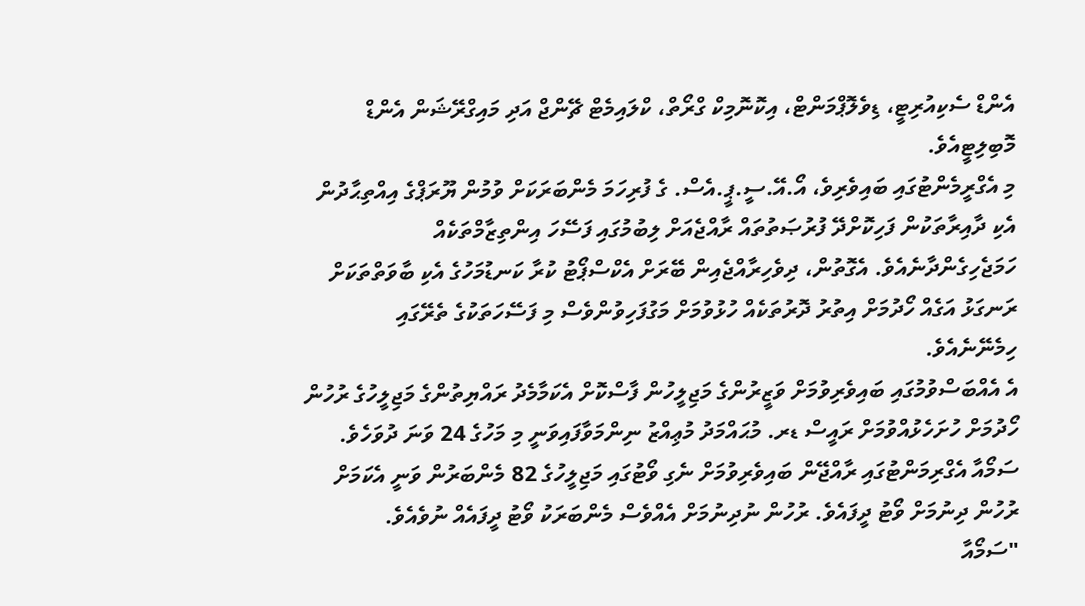އެންޑް ސެކިއުރިޓީ، ޑިވެލޮޕްމަންޓް، އިކޮނޮމިކް ގްރޯތް، ކްލައިމެޓް ޗޭންޖް އަދި މައިގްރޭޝަން އެންޑް މޮބިލިޓީއެވެ.
މި އެގްރީމެންޓުގައި ބައިވެރިވެ، އޯ.އޭ.ސީ.ޕީ.އެސް. ގެ ފުރިހަމަ މެންބަރަކަށް ވުމުން ޔޫރަޕްގެ އިއްތިޙާދުން އެކި ދާއިރާތަކުން ފަހިކޮށްދޭ ފުރުޞަތުތައް ރާއްޖެއަށް ލިބުމުގައި ފަސޭހަ އިންތިޒާމްތަކެއް ހަމަޖެހިގެންދާނެއެވެ. އެގޮތުން، ދިވެހިރާއްޖެއިން ބޭރަށް އެކްސްޕޯޓު ކުރާ ކަނޑުމަހުގެ އެކި ބާވަތްތަކަށް ރަނގަޅު އަގެއް ހޯދުމަށް އިތުރު ދޮރުތަކެއް ހުޅުވުމަށް މަގުފަހިވުންވެސް މި ފަސޭހަތަކުގެ ތެރޭގައި ހިމެނޭނެއެވެ.
އެ އެއްބަސްވުމުގައި ބައިވެރިވުމަށް ވަޒީރުންގެ މަޖިލީހުން ފާސްކޮށް އެކަމާމެދު ރައްޔިތުންގެ މަޖިލީހުގެ ރުހުން ހޯދުމަށް ހުށަހެޅުއްވުމަށް ރައީސް ޑރ. މުޙައްމަދު މުޢިއްޒު ނިންމަވާފައިވަނީ މި މަހުގެ 24 ވަނަ ދުވަހެވެ.
ސަމޯއާ އެގްރިމަންޓުގައި ރާއްޖޭން ބައިވެރިވުމަށް ނެގި ވޯޓުގައި މަޖިލީހުގެ 82 މެންބަރުން ވަނީ އެކަމަށް ރުހުން ދިނުމަށް ވޯޓު ދީފައެވެ. ރުހުން ނުދިނުމަށް އެއްވެސް މެންބަރަކު ވޯޓު ދީފައެއް ނުވެއެވެ.
"ސަމޯއާ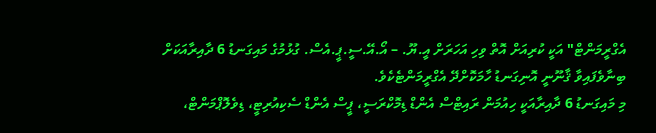އެގްރީމަންޓް" އަކީ ކުރިއަށް އޮތް ވިހި އަހަރަށް އީ.ޔޫ. – އޯ.އޭ.ސީ.ޕީ.އެސް. ގުޅުމުގެ މައިގަނޑު 6 ދާއިރާއަކަށް ބިނާވެފައިވާ ޤާނޫނީ އޮނިގަނޑު ހާމަކޮށްދޭ އެގްރީމަންޓެކެވެ.
މި މައިގަނޑު 6 ދާއިރާއަކީ ހިއުމަން ރައިޓްސް އެންޑް ޑިމޮކްރަސީ، ޕީސް އެންޑް ސެކިއުރިޓީ، ޑިވެލޮޕްމަންޓް،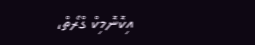އިކޮނޮމިކް ގްރޯތް،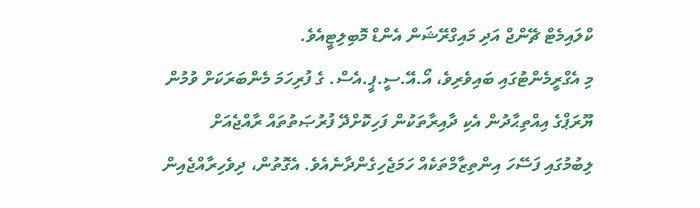ކްލައިމެޓް ޗޭންޖް އަދި މައިގްރޭޝަން އެންޑް މޮބިލިޓީއެވެ.
މި އެގްރީމެންޓުގައި ބައިވެރިވެ، އޯ.އޭ.ސީ.ޕީ.އެސް. ގެ ފުރިހަމަ މެންބަރަކަށް ވުމުން ޔޫރަޕްގެ އިއްތިޙާދުން އެކި ދާއިރާތަކުން ފަހިކޮށްދޭ ފުރުޞަތުތައް ރާއްޖެއަށް ލިބުމުގައި ފަސޭހަ އިންތިޒާމްތަކެއް ހަމަޖެހިގެންދާނެއެވެ. އެގޮތުން، ދިވެހިރާއްޖެއިން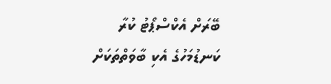ބޭރަށް އެކްސްޕޯޓު ކުރާ ކަނޑުމަހުގެ އެކި ބާވަތްތަކަށް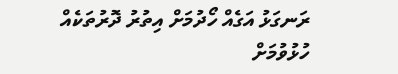ރަނގަޅު އަގެއް ހޯދުމަށް އިތުރު ދޮރުތަކެއް ހުޅުވުމަށް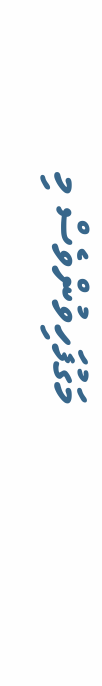މަގުފަހިވުންވެސް މި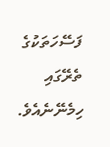ފަސޭހަތަކުގެ ތެރޭގައި ހިމެނޭނެއެވެ.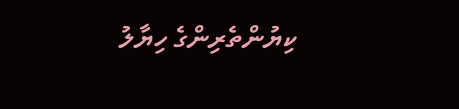ކިޔުންތެރިންގެ ހިޔާލު